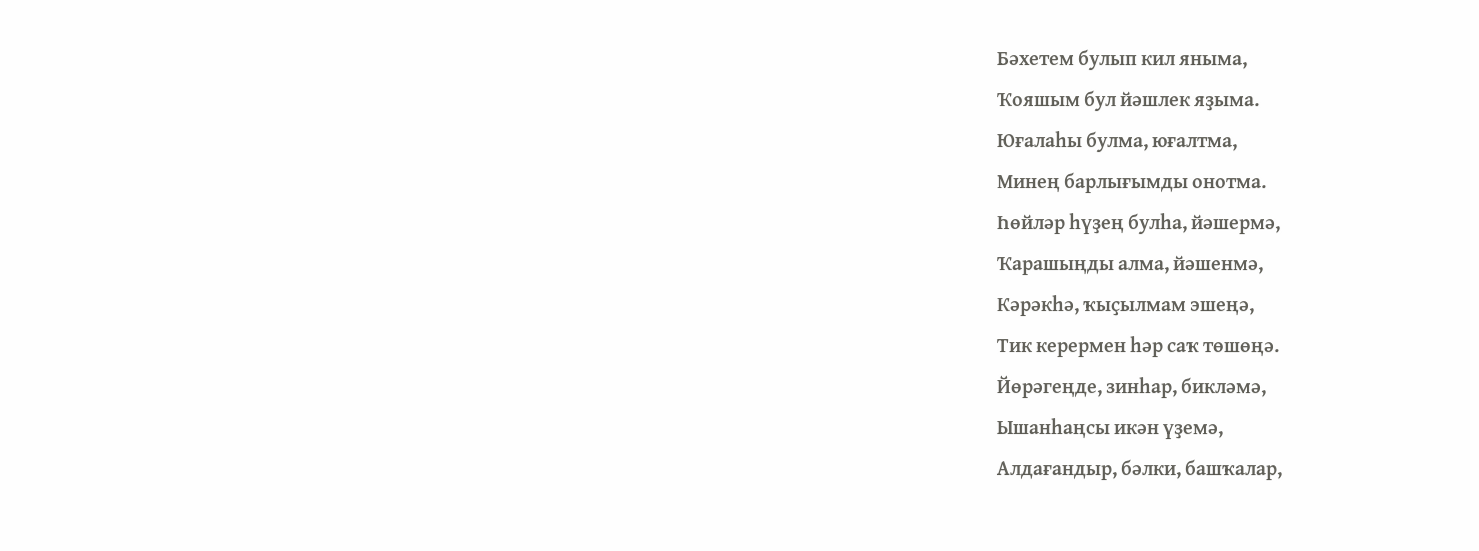Бәхетем булып кил яныма,
Ҡояшым бул йәшлек яҙыма.
Юғалаһы булма, юғалтма,
Минең барлығымды онотма.
Һөйләр һүҙең булһа, йәшермә,
Ҡарашыңды алма, йәшенмә,
Кәрәкһә, ҡыҫылмам эшеңә,
Тик керермен һәр саҡ төшөңә.
Йөрәгеңде, зинһар, бикләмә,
Ышанһаңсы икән үҙемә,
Алдағандыр, бәлки, башҡалар,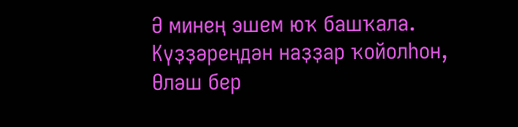Ә минең эшем юҡ башҡала.
Күҙҙәреңдән наҙҙар ҡойолһон,
Өләш бер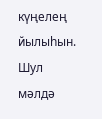күңелең йылыһын.
Шул мәлдә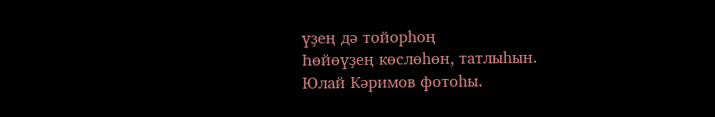үҙең дә тойорһоң
Һөйөүҙең көслөһөн, татлыһын.
Юлай Кәримов фотоһы.